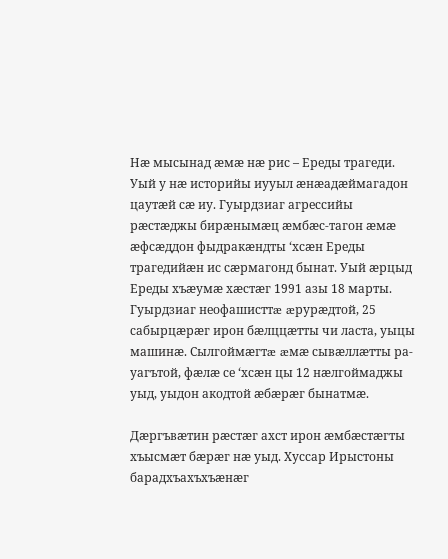Нæ мысынад æмæ нæ рис – Ереды трагеди. Уый у нæ историйы иууыл æнæадæймагадон цаутæй сæ иу. Гуырдзиаг агрессийы рæстæджы бирæнымæц æмбæс-тагон æмæ æфсæддон фыдракæндты ‘хсæн Ереды трагедийæн ис сæрмагонд бынат. Уый æрцыд Ереды хъæумæ хæстæг 1991 азы 18 марты. Гуырдзиаг неофашисттæ æрурæдтой, 25 сабырцæрæг ирон бæлццæтты чи ласта, уыцы машинæ. Сылгоймæгтæ æмæ сывæллæтты ра-уагътой, фæлæ се ‘хсæн цы 12 нæлгоймаджы уыд, уыдон акодтой æбæрæг бынатмæ.

Дæргъвæтин рæстæг ахст ирон æмбæстæгты хъысмæт бæрæг нæ уыд. Хуссар Ирыстоны барадхъахъхъæнæг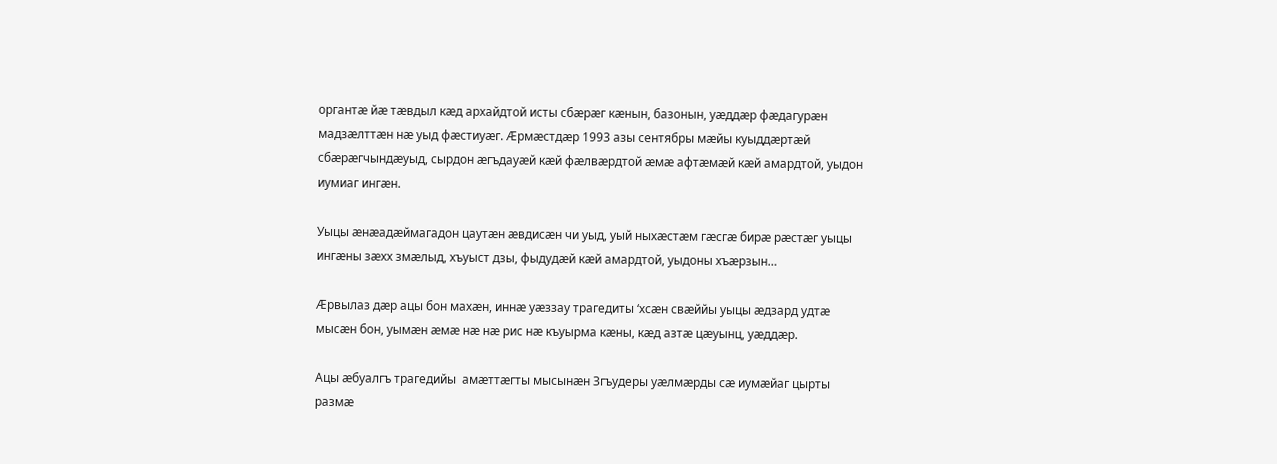органтæ йæ тæвдыл кæд архайдтой исты сбæрæг кæнын, базонын, уæддæр фæдагурæн мадзæлттæн нæ уыд фæстиуæг. Æрмæстдæр 1993 азы сентябры мæйы куыддæртæй сбæрæгчындæуыд, сырдон æгъдауæй кæй фæлвæрдтой æмæ афтæмæй кæй амардтой, уыдон иумиаг ингæн.

Уыцы æнæадæймагадон цаутæн æвдисæн чи уыд, уый ныхæстæм гæсгæ бирæ рæстæг уыцы ингæны зæхх змæлыд, хъуыст дзы, фыдудæй кæй амардтой, уыдоны хъæрзын…

Æрвылаз дæр ацы бон махæн, иннæ уæззау трагедиты ‘хсæн свæййы уыцы æдзард удтæ мысæн бон, уымæн æмæ нæ нæ рис нæ къуырма кæны, кæд азтæ цæуынц, уæддæр.

Ацы æбуалгъ трагедийы  амæттæгты мысынæн Згъудеры уæлмæрды сæ иумæйаг цырты размæ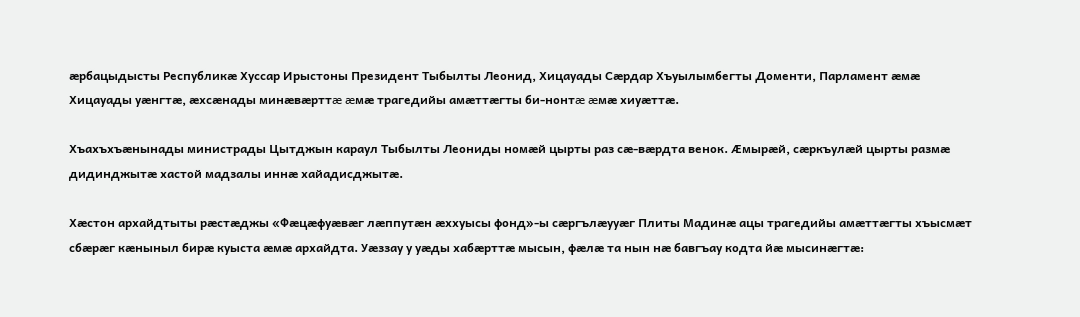æрбацыдысты Республикæ Хуссар Ирыстоны Президент Тыбылты Леонид, Хицауады Сæрдар Хъуылымбегты Доменти, Парламент æмæ Хицауады уæнгтæ, æхсæнады минæвæрттæ æмæ трагедийы амæттæгты би-нонтæ æмæ хиуæттæ.

Хъахъхъæнынады министрады Цытджын караул Тыбылты Леониды номæй цырты раз сæ-вæрдта венок. Æмырæй, сæркъулæй цырты размæ дидинджытæ хастой мадзалы иннæ хайадисджытæ.

Хæстон архайдтыты рæстæджы «Фæцæфуæвæг лæппутæн æххуысы фонд»-ы сæргълæууæг Плиты Мадинæ ацы трагедийы амæттæгты хъысмæт сбæрæг кæныныл бирæ куыста æмæ архайдта. Уæззау у уæды хабæрттæ мысын, фæлæ та нын нæ бавгъау кодта йæ мысинæгтæ: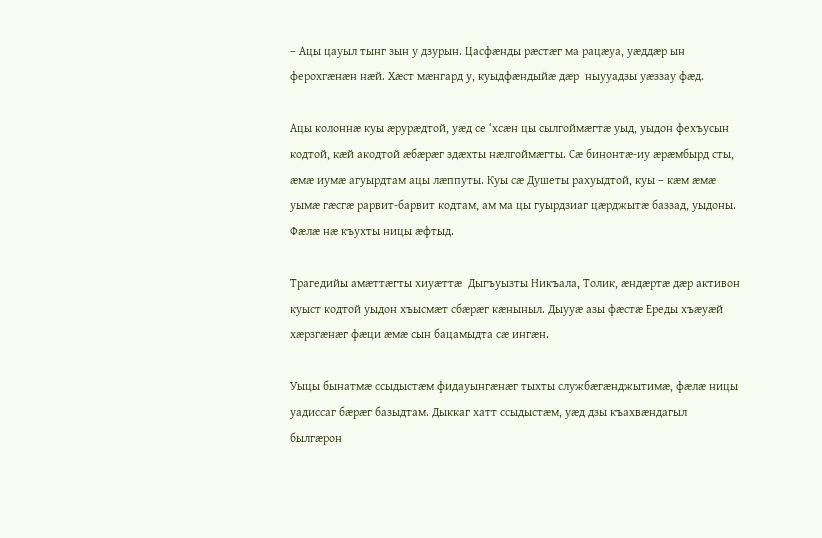– Ацы цауыл тынг зын у дзурын. Цасфæнды рæстæг ма рацæуа, уæддæр ын ферохгæнæн нæй. Хæст мæнгард у, куыдфæндыйæ дæр  ныууадзы уæззау фæд.

Ацы колоннæ куы æрурæдтой, уæд се ‘хсæн цы сылгоймæгтæ уыд, уыдон фехъусын кодтой, кæй акодтой æбæрæг здæхты нæлгоймæгты. Сæ бинонтæ-иу æрæмбырд сты, æмæ иумæ агуырдтам ацы лæппуты. Куы сæ Душеты рахуыдтой, куы – кæм æмæ уымæ гæсгæ рарвит-барвит кодтам, ам ма цы гуырдзиаг цæрджытæ баззад, уыдоны. Фæлæ нæ къухты ницы æфтыд.

Трагедийы амæттæгты хиуæттæ  Дыгъуызты Никъала, Толик, æндæртæ дæр активон куыст кодтой уыдон хъысмæт сбæрæг кæныныл. Дыууæ азы фæстæ Ереды хъæуæй хæрзгæнæг фæци æмæ сын бацамыдта сæ ингæн.

Уыцы бынатмæ ссыдыстæм фидауынгæнæг тыхты службæгæнджытимæ, фæлæ ницы уадиссаг бæрæг базыдтам. Дыккаг хатт ссыдыстæм, уæд дзы къахвæндагыл былгæрон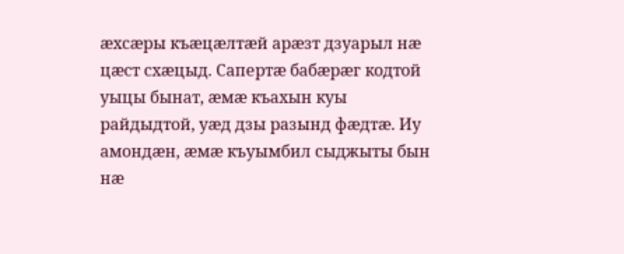æхсæры къæцæлтæй арæзт дзуарыл нæ цæст схæцыд. Сапертæ бабæрæг кодтой уыцы бынат, æмæ къахын куы райдыдтой, уæд дзы разынд фæдтæ. Иу амондæн, æмæ къуымбил сыджыты бын нæ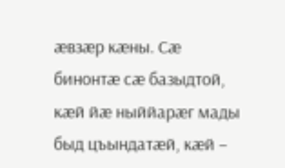æвзæр кæны. Сæ бинонтæ сæ базыдтой, кæй йæ ныййарæг мады быд цъындатæй, кæй –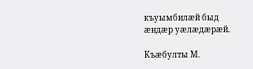къуымбилæй быд æндæр уæлæдæрæй.

Къæбулты М.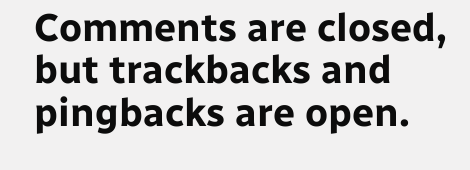Comments are closed, but trackbacks and pingbacks are open.